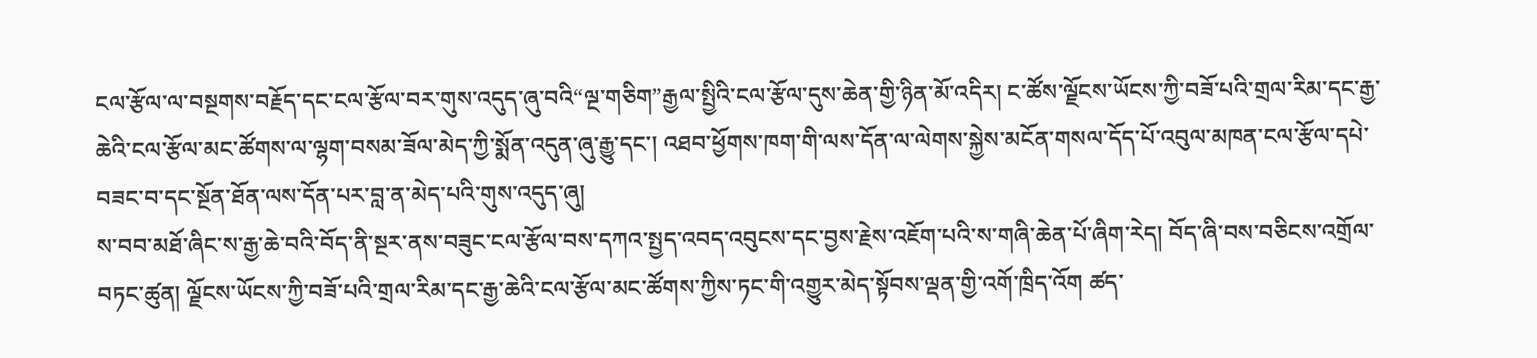ངལ་རྩོལ་ལ་བསྔགས་བརྗོད་དང་ངལ་རྩོལ་བར་གུས་འདུད་ཞུ་བའི“ལྔ་གཅིག”རྒྱལ་སྤྱིའི་ངལ་རྩོལ་དུས་ཆེན་གྱི་ཉིན་མོ་འདིར། ང་ཚོས་ལྗོངས་ཡོངས་ཀྱི་བཟོ་པའི་གྲལ་རིམ་དང་རྒྱ་ཆེའི་ངལ་རྩོལ་མང་ཚོགས་ལ་ལྷག་བསམ་ཟོལ་མེད་ཀྱི་སྨོན་འདུན་ཞུ་རྒྱུ་དང་། འཐབ་ཕྱོགས་ཁག་གི་ལས་དོན་ལ་ལེགས་སྐྱེས་མངོན་གསལ་དོད་པོ་འབུལ་མཁན་ངལ་རྩོལ་དཔེ་བཟང་བ་དང་སྔོན་ཐོན་ལས་དོན་པར་བླ་ན་མེད་པའི་གུས་འདུད་ཞུ།
ས་བབ་མཐོ་ཞིང་ས་རྒྱ་ཆེ་བའི་བོད་ནི་སྔར་ནས་བཟུང་ངལ་རྩོལ་བས་དཀའ་སྤྱད་འབད་འབུངས་དང་བྱས་རྗེས་འཇོག་པའི་ས་གཞི་ཆེན་པོ་ཞིག་རེད། བོད་ཞི་བས་བཅིངས་འགྲོལ་བཏང་ཚུན། ལྗོངས་ཡོངས་ཀྱི་བཟོ་པའི་གྲལ་རིམ་དང་རྒྱ་ཆེའི་ངལ་རྩོལ་མང་ཚོགས་ཀྱིས་ཏང་གི་འགྱུར་མེད་སྟོབས་ལྡན་གྱི་འགོ་ཁྲིད་འོག ཚད་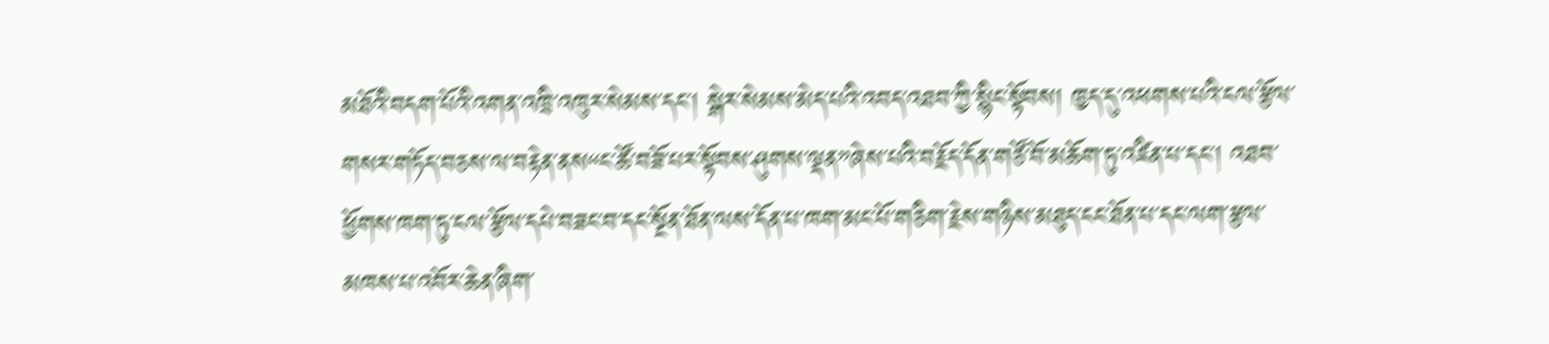མཐོའི་བདག་པོའི་འགན་འཁྲི་འཁུར་སེམས་དང་། སྒེར་སེམས་མེད་པའི་འབད་འཐབ་ཀྱི་སྙིང་སྟོབས། ཁྱད་དུ་འཕགས་པའི་ངལ་རྩོལ་གསར་གཏོད་བཅས་ལ་བརྟེན་ནས“ང་ཚོ་བཟོ་པར་སྟོབས་ཤུགས་ལྡན”ཞེས་པའི་བརྗོད་དོན་གཙོ་བོ་མཆོག་ཏུ་འཛིན་པ་དང་། འཐབ་ཕྱོགས་ཁག་ཏུ་ངལ་རྩོལ་དཔེ་བཟང་བ་དང་སྔོན་ཐོན་ལས་དོན་པ་ཁག་མང་པོ་གཅིག་རྗེས་གཉིས་མཐུད་ངང་ཐོན་པ་དང་ལག་རྩལ་མཁས་པ་འབོར་ཆེན་ཞིག་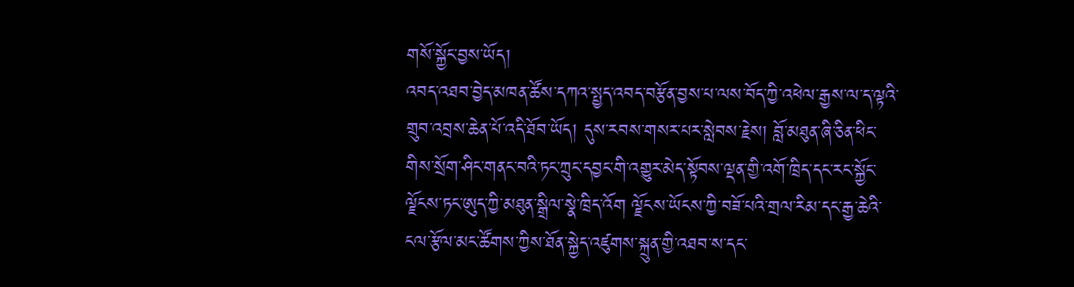གསོ་སྐྱོང་བྱས་ཡོད།
འབད་འཐབ་བྱེད་མཁན་ཚོས་དཀའ་སྤྱད་འབད་བརྩོན་བྱས་པ་ལས་བོད་ཀྱི་འཕེལ་རྒྱས་ལ་ད་ལྟའི་གྲུབ་འབྲས་ཆེན་པོ་འདི་ཐོབ་ཡོད། དུས་རབས་གསར་པར་སླེབས་རྗེས། བློ་མཐུན་ཞི་ཅིན་ཕིང་གིས་སྲོག་ཤིང་གནང་བའི་ཏང་ཀྲུང་དབྱང་གི་འགྱུར་མེད་སྟོབས་ལྡན་གྱི་འགོ་ཁྲིད་དང་རང་སྐྱོང་ལྗོངས་ཏང་ཨུད་ཀྱི་མཐུན་སྒྲིལ་སྣེ་ཁྲིད་འོག ལྗོངས་ཡོངས་ཀྱི་བཟོ་པའི་གྲལ་རིམ་དང་རྒྱ་ཆེའི་ངལ་རྩོལ་མང་ཚོགས་ཀྱིས་ཐོན་སྐྱེད་འཛུགས་སྐྲུན་གྱི་འཐབ་ས་དང་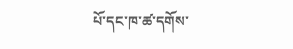པོ་དང་ཁ་ཚ་དགོས་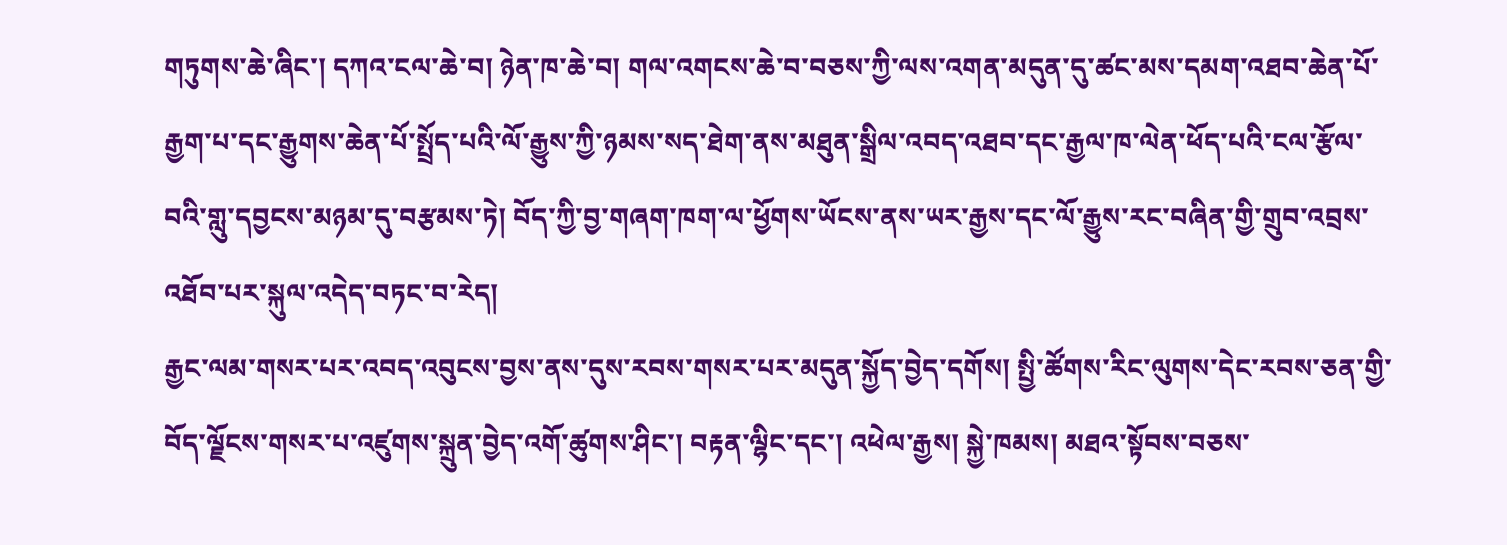གཏུགས་ཆེ་ཞིང་། དཀའ་ངལ་ཆེ་བ། ཉེན་ཁ་ཆེ་བ། གལ་འགངས་ཆེ་བ་བཅས་ཀྱི་ལས་འགན་མདུན་དུ་ཚང་མས་དམག་འཐབ་ཆེན་པོ་རྒྱག་པ་དང་རྒྱུགས་ཆེན་པོ་སྤྲོད་པའི་ལོ་རྒྱུས་ཀྱི་ཉམས་སད་ཐེག་ནས་མཐུན་སྒྲིལ་འབད་འཐབ་དང་རྒྱལ་ཁ་ལེན་ཕོད་པའི་ངལ་རྩོལ་བའི་གླུ་དབྱངས་མཉམ་དུ་བརྩམས་ཏེ། བོད་ཀྱི་བྱ་གཞག་ཁག་ལ་ཕྱོགས་ཡོངས་ནས་ཡར་རྒྱས་དང་ལོ་རྒྱུས་རང་བཞིན་གྱི་གྲུབ་འབྲས་འཐོབ་པར་སྐུལ་འདེད་བཏང་བ་རེད།
རྒྱང་ལམ་གསར་པར་འབད་འབུངས་བྱས་ནས་དུས་རབས་གསར་པར་མདུན་སྐྱོད་བྱེད་དགོས། སྤྱི་ཚོགས་རིང་ལུགས་དེང་རབས་ཅན་གྱི་བོད་ལྗོངས་གསར་པ་འཛུགས་སྐྲུན་བྱེད་འགོ་ཚུགས་ཤིང་། བརྟན་ལྷིང་དང་། འཕེལ་རྒྱས། སྐྱེ་ཁམས། མཐའ་སྟོབས་བཅས་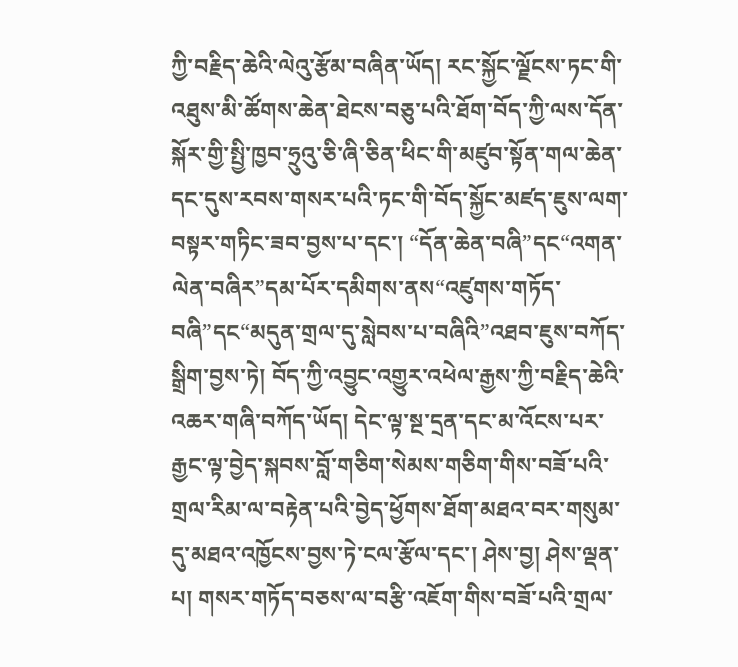ཀྱི་བརྗིད་ཆེའི་ལེའུ་རྩོམ་བཞིན་ཡོད། རང་སྐྱོང་ལྗོངས་ཏང་གི་འཐུས་མི་ཚོགས་ཆེན་ཐེངས་བཅུ་པའི་ཐོག་བོད་ཀྱི་ལས་དོན་སྐོར་གྱི་སྤྱི་ཁྱབ་ཧྲུའུ་ཅི་ཞི་ཅིན་ཕིང་གི་མཛུབ་སྟོན་གལ་ཆེན་དང་དུས་རབས་གསར་པའི་ཏང་གི་བོད་སྐྱོང་མཛད་ཇུས་ལག་བསྟར་གཏིང་ཟབ་བྱས་པ་དང་། “དོན་ཆེན་བཞི”དང“འགན་ལེན་བཞིར”དམ་པོར་དམིགས་ནས“འཛུགས་གཏོད་བཞི”དང“མདུན་གྲལ་དུ་སླེབས་པ་བཞིའི”འཐབ་ཇུས་བཀོད་སྒྲིག་བྱས་ཏེ། བོད་ཀྱི་འབྱུང་འགྱུར་འཕེལ་རྒྱས་ཀྱི་བརྗིད་ཆེའི་འཆར་གཞི་བཀོད་ཡོད། དེང་ལྟ་སྔ་དྲན་དང་མ་འོངས་པར་རྒྱང་ལྟ་བྱེད་སྐབས་བློ་གཅིག་སེམས་གཅིག་གིས་བཟོ་པའི་གྲལ་རིམ་ལ་བརྟེན་པའི་བྱེད་ཕྱོགས་ཐོག་མཐའ་བར་གསུམ་དུ་མཐའ་འཁྱོངས་བྱས་ཏེ་ངལ་རྩོལ་དང་། ཤེས་བྱ། ཤེས་ལྡན་པ། གསར་གཏོད་བཅས་ལ་བརྩི་འཇོག་གིས་བཟོ་པའི་གྲལ་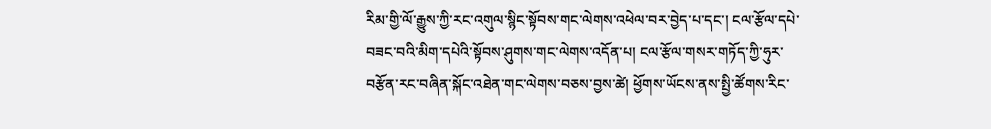རིམ་གྱི་ལོ་རྒྱུས་ཀྱི་རང་འགུལ་སྙིང་སྟོབས་གང་ལེགས་འཕེལ་བར་བྱེད་པ་དང་། ངལ་རྩོལ་དཔེ་བཟང་བའི་མིག་དཔེའི་སྟོབས་ཤུགས་གང་ལེགས་འདོན་པ། ངལ་རྩོལ་གསར་གཏོད་ཀྱི་ཧུར་བརྩོན་རང་བཞིན་སྐོང་འཐེན་གང་ལེགས་བཅས་བྱས་ཚེ། ཕྱོགས་ཡོངས་ནས་སྤྱི་ཚོགས་རིང་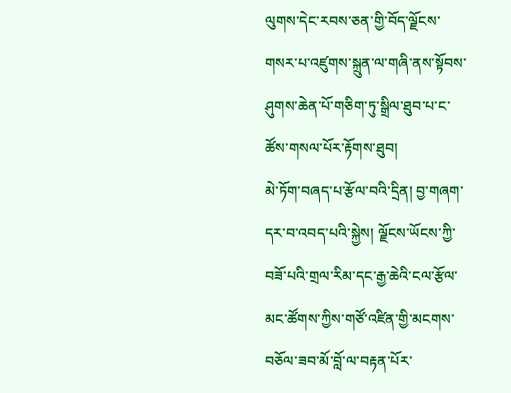ལུགས་དེང་རབས་ཅན་གྱི་བོད་ལྗོངས་གསར་པ་འཛུགས་སྐྲུན་ལ་གཞི་ནས་སྟོབས་ཤུགས་ཆེན་པོ་གཅིག་ཏུ་སྒྲིལ་ཐུབ་པ་ང་ཚོས་གསལ་པོར་རྟོགས་ཐུབ།
མེ་ཏོག་བཞད་པ་རྩོལ་བའི་དྲིན། བྱ་གཞག་དར་བ་འབད་པའི་སྐྱེས། ལྗོངས་ཡོངས་ཀྱི་བཟོ་པའི་གྲལ་རིམ་དང་རྒྱ་ཆེའི་ངལ་རྩོལ་མང་ཚོགས་ཀྱིས་གཙོ་འཛིན་གྱི་མངགས་བཅོལ་ཟབ་མོ་བློ་ལ་བརྟན་པོར་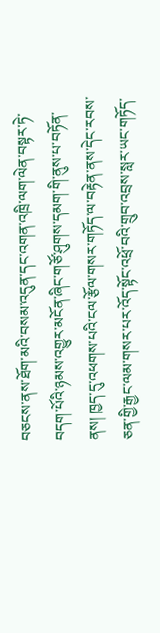བཅངས་ནས་ཐོག་མའི་བསམ་འདུན་དང་འགན་འཁྲི་ལག་ལེན་བསྟར་ཏེ་བདག་པོའི་ཉམས་འགྱུར་མངོན་ཞིང་གཙོ་ཤུགས་དམག་གི་ནུས་པ་བཏོན་ནས། ཁྱད་དུ་འཕགས་པའི་ངལ་རྩོལ་གསར་གཏོད་ལ་བརྟེན་ནས་དེང་རབས་ཅན་གྱི་རྒྱང་ལམ་གསར་པར་འོད་སྟོང་འཕྲོ་བའི་གྲུབ་འབྲས་སླར་ཡང་གཏོད་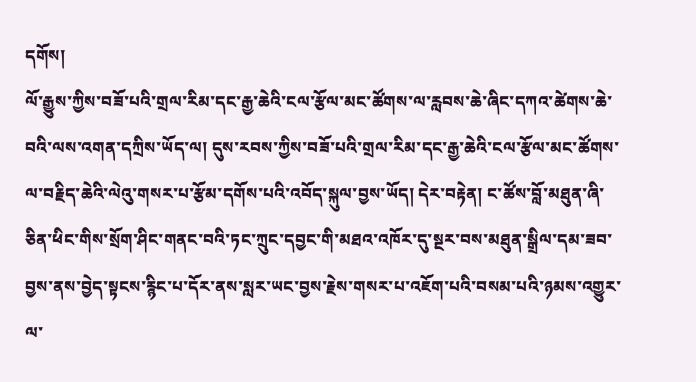དགོས།
ལོ་རྒྱུས་ཀྱིས་བཟོ་པའི་གྲལ་རིམ་དང་རྒྱ་ཆེའི་ངལ་རྩོལ་མང་ཚོགས་ལ་རླབས་ཆེ་ཞིང་དཀའ་ཚེགས་ཆེ་བའི་ལས་འགན་དཀྲིས་ཡོད་ལ། དུས་རབས་ཀྱིས་བཟོ་པའི་གྲལ་རིམ་དང་རྒྱ་ཆེའི་ངལ་རྩོལ་མང་ཚོགས་ལ་བརྗིད་ཆེའི་ལེའུ་གསར་པ་རྩོམ་དགོས་པའི་འབོད་སྐུལ་བྱས་ཡོད། དེར་བརྟེན། ང་ཚོས་བློ་མཐུན་ཞི་ཅིན་ཕིང་གིས་སྲོག་ཤིང་གནང་བའི་ཏང་ཀྲུང་དབྱང་གི་མཐའ་འཁོར་དུ་སྔར་བས་མཐུན་སྒྲིལ་དམ་ཟབ་བྱས་ནས་བྱེད་སྟངས་རྙིང་པ་དོར་ནས་སླར་ཡང་བྱས་རྗེས་གསར་པ་འཇོག་པའི་བསམ་པའི་ཉམས་འགྱུར་ལ་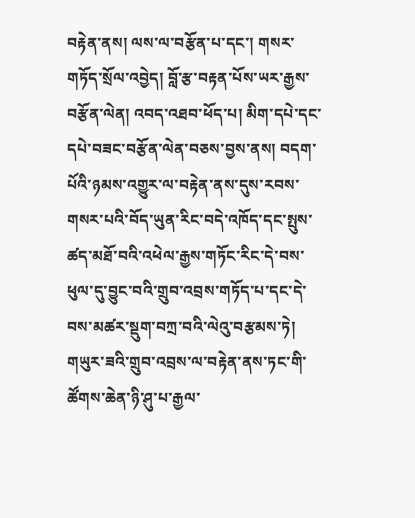བརྟེན་ནས། ལས་ལ་བརྩོན་པ་དང་། གསར་གཏོད་སྲོལ་འབྱེད། བློ་རྩ་བརྟན་པོས་ཡར་རྒྱས་བརྩོན་ལེན། འབད་འཐབ་ཕོད་པ། མིག་དཔེ་དང་དཔེ་བཟང་བརྩོན་ལེན་བཅས་བྱས་ནས། བདག་པོའི་ཉམས་འགྱུར་ལ་བརྟེན་ནས་དུས་རབས་གསར་པའི་བོད་ཡུན་རིང་བདེ་འཁོད་དང་སྤུས་ཚད་མཐོ་བའི་འཕེལ་རྒྱས་གཏོང་རིང་དེ་བས་ཕུལ་དུ་བྱུང་བའི་གྲུབ་འབྲས་གཏོད་པ་དང་དེ་བས་མཚར་སྡུག་བཀྲ་བའི་ལེའུ་བརྩམས་ཏེ། གཡུར་ཟའི་གྲུབ་འབྲས་ལ་བརྟེན་ནས་ཏང་གི་ཚོགས་ཆེན་ཉི་ཤུ་པ་རྒྱལ་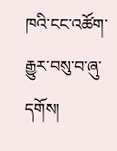ཁའི་ངང་འཚོག་རྒྱུར་བསུ་བ་ཞུ་དགོས།